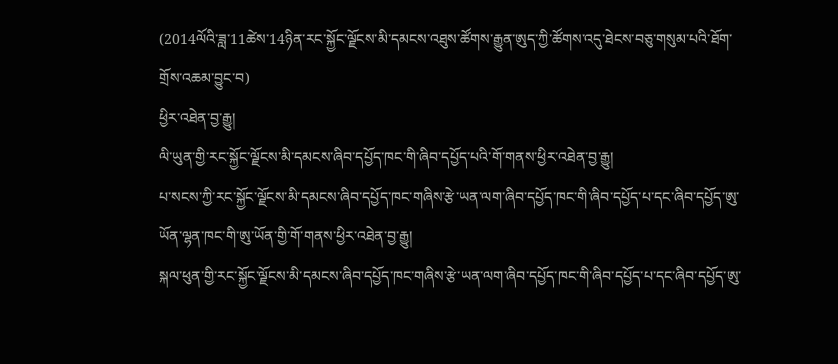(2014ལོའི་ཟླ་11ཚེས་14ཉིན་རང་སྐྱོང་ལྗོངས་མི་དམངས་འཐུས་ཚོགས་རྒྱུན་ཨུད་ཀྱི་ཚོགས་འདུ་ཐེངས་བཅུ་གསུམ་པའི་ཐོག་གྲོས་འཆམ་བྱུང་བ)
ཕྱིར་འཐེན་བྱ་རྒྱུ།
ལི་ཡུན་གྱི་རང་སྐྱོང་ལྗོངས་མི་དམངས་ཞིབ་དཔྱོད་ཁང་གི་ཞིབ་དཔྱོད་པའི་གོ་གནས་ཕྱིར་འཐེན་བྱ་རྒྱུ།
པ་སངས་ཀྱི་རང་སྐྱོང་ལྗོངས་མི་དམངས་ཞིབ་དཔྱོད་ཁང་གཞིས་རྩེ་ཡན་ལག་ཞིབ་དཔྱོད་ཁང་གི་ཞིབ་དཔྱོད་པ་དང་ཞིབ་དཔྱོད་ཨུ་ཡོན་ལྷན་ཁང་གི་ཨུ་ཡོན་གྱི་གོ་གནས་ཕྱིར་འཐེན་བྱ་རྒྱུ།
སྐལ་ཕུན་གྱི་རང་སྐྱོང་ལྗོངས་མི་དམངས་ཞིབ་དཔྱོད་ཁང་གཞིས་རྩེ་ཡན་ལག་ཞིབ་དཔྱོད་ཁང་གི་ཞིབ་དཔྱོད་པ་དང་ཞིབ་དཔྱོད་ཨུ་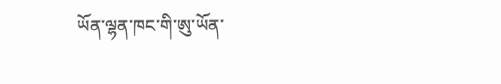ཡོན་ལྷན་ཁང་གི་ཨུ་ཡོན་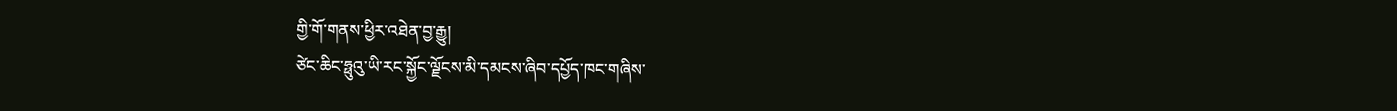གྱི་གོ་གནས་ཕྱིར་འཐེན་བྱ་རྒྱུ།
ཙེང་ཆིང་ཧྥུའུ་ཡི་རང་སྐྱོང་ལྗོངས་མི་དམངས་ཞིབ་དཔྱོད་ཁང་གཞིས་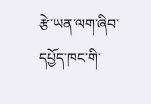རྩེ་ཡན་ལག་ཞིབ་དཔྱོད་ཁང་གི་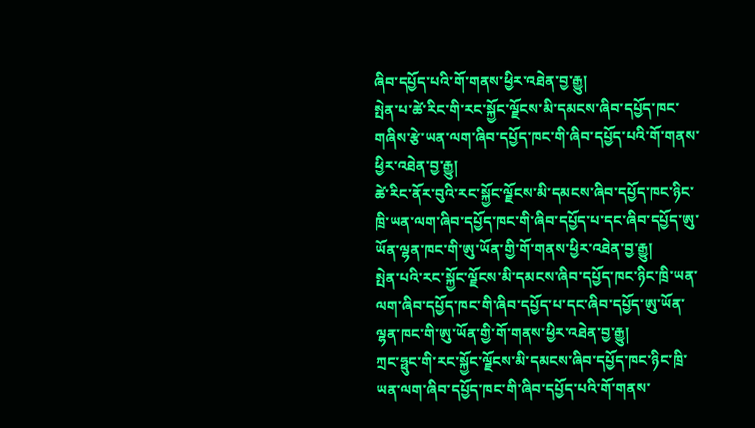ཞིབ་དཔྱོད་པའི་གོ་གནས་ཕྱིར་འཐེན་བྱ་རྒྱུ།
སྤེན་པ་ཚེ་རིང་གི་རང་སྐྱོང་ལྗོངས་མི་དམངས་ཞིབ་དཔྱོད་ཁང་གཞིས་རྩེ་ཡན་ལག་ཞིབ་དཔྱོད་ཁང་གི་ཞིབ་དཔྱོད་པའི་གོ་གནས་ཕྱིར་འཐེན་བྱ་རྒྱུ།
ཚེ་རིང་ནོར་བུའི་རང་སྐྱོང་ལྗོངས་མི་དམངས་ཞིབ་དཔྱོད་ཁང་ཉིང་ཁྲི་ཡན་ལག་ཞིབ་དཔྱོད་ཁང་གི་ཞིབ་དཔྱོད་པ་དང་ཞིབ་དཔྱོད་ཨུ་ཡོན་ལྷན་ཁང་གི་ཨུ་ཡོན་གྱི་གོ་གནས་ཕྱིར་འཐེན་བྱ་རྒྱུ།
སྤེན་པའི་རང་སྐྱོང་ལྗོངས་མི་དམངས་ཞིབ་དཔྱོད་ཁང་ཉིང་ཁྲི་ཡན་ལག་ཞིབ་དཔྱོད་ཁང་གི་ཞིབ་དཔྱོད་པ་དང་ཞིབ་དཔྱོད་ཨུ་ཡོན་ལྷན་ཁང་གི་ཨུ་ཡོན་གྱི་གོ་གནས་ཕྱིར་འཐེན་བྱ་རྒྱུ།
ཀྲང་ཧྥུང་གི་རང་སྐྱོང་ལྗོངས་མི་དམངས་ཞིབ་དཔྱོད་ཁང་ཉིང་ཁྲི་ཡན་ལག་ཞིབ་དཔྱོད་ཁང་གི་ཞིབ་དཔྱོད་པའི་གོ་གནས་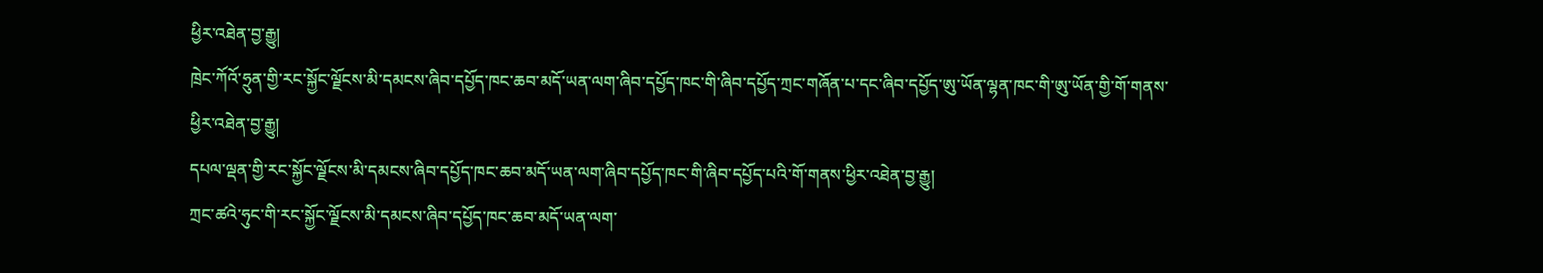ཕྱིར་འཐེན་བྱ་རྒྱུ།
ཁྲེང་ཀོའོ་ཧྲུན་གྱི་རང་སྐྱོང་ལྗོངས་མི་དམངས་ཞིབ་དཔྱོད་ཁང་ཆབ་མདོ་ཡན་ལག་ཞིབ་དཔྱོད་ཁང་གི་ཞིབ་དཔྱོད་ཀྲང་གཞོན་པ་དང་ཞིབ་དཔྱོད་ཨུ་ཡོན་ལྷན་ཁང་གི་ཨུ་ཡོན་གྱི་གོ་གནས་ཕྱིར་འཐེན་བྱ་རྒྱུ།
དཔལ་ལྡན་གྱི་རང་སྐྱོང་ལྗོངས་མི་དམངས་ཞིབ་དཔྱོད་ཁང་ཆབ་མདོ་ཡན་ལག་ཞིབ་དཔྱོད་ཁང་གི་ཞིབ་དཔྱོད་པའི་གོ་གནས་ཕྱིར་འཐེན་བྱ་རྒྱུ།
ཀྲང་ཚའེ་ཧུང་གི་རང་སྐྱོང་ལྗོངས་མི་དམངས་ཞིབ་དཔྱོད་ཁང་ཆབ་མདོ་ཡན་ལག་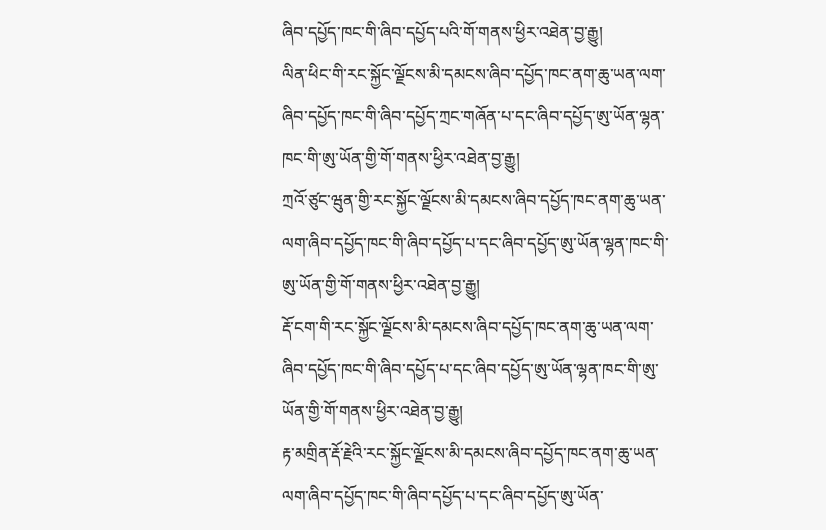ཞིབ་དཔྱོད་ཁང་གི་ཞིབ་དཔྱོད་པའི་གོ་གནས་ཕྱིར་འཐེན་བྱ་རྒྱུ།
ལིན་ཕིང་གི་རང་སྐྱོང་ལྗོངས་མི་དམངས་ཞིབ་དཔྱོད་ཁང་ནག་ཆུ་ཡན་ལག་ཞིབ་དཔྱོད་ཁང་གི་ཞིབ་དཔྱོད་ཀྲང་གཞོན་པ་དང་ཞིབ་དཔྱོད་ཨུ་ཡོན་ལྷན་ཁང་གི་ཨུ་ཡོན་གྱི་གོ་གནས་ཕྱིར་འཐེན་བྱ་རྒྱུ།
ཀྲའོ་ཙུང་ཝུན་གྱི་རང་སྐྱོང་ལྗོངས་མི་དམངས་ཞིབ་དཔྱོད་ཁང་ནག་ཆུ་ཡན་ལག་ཞིབ་དཔྱོད་ཁང་གི་ཞིབ་དཔྱོད་པ་དང་ཞིབ་དཔྱོད་ཨུ་ཡོན་ལྷན་ཁང་གི་ཨུ་ཡོན་གྱི་གོ་གནས་ཕྱིར་འཐེན་བྱ་རྒྱུ།
རྡོ་ངག་གི་རང་སྐྱོང་ལྗོངས་མི་དམངས་ཞིབ་དཔྱོད་ཁང་ནག་ཆུ་ཡན་ལག་ཞིབ་དཔྱོད་ཁང་གི་ཞིབ་དཔྱོད་པ་དང་ཞིབ་དཔྱོད་ཨུ་ཡོན་ལྷན་ཁང་གི་ཨུ་ཡོན་གྱི་གོ་གནས་ཕྱིར་འཐེན་བྱ་རྒྱུ།
རྟ་མགྲིན་རྡོ་རྗེའི་རང་སྐྱོང་ལྗོངས་མི་དམངས་ཞིབ་དཔྱོད་ཁང་ནག་ཆུ་ཡན་ལག་ཞིབ་དཔྱོད་ཁང་གི་ཞིབ་དཔྱོད་པ་དང་ཞིབ་དཔྱོད་ཨུ་ཡོན་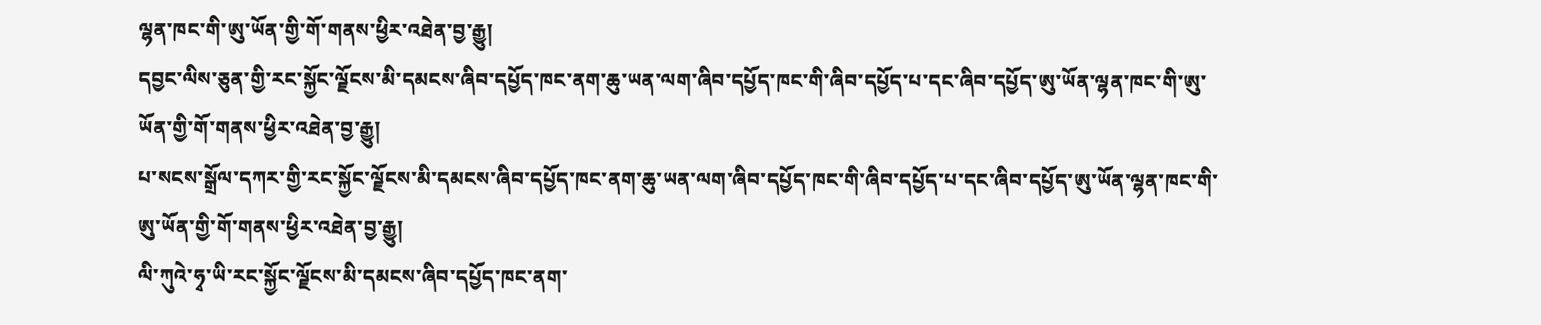ལྷན་ཁང་གི་ཨུ་ཡོན་གྱི་གོ་གནས་ཕྱིར་འཐེན་བྱ་རྒྱུ།
དབྱང་ལིས་ཅུན་གྱི་རང་སྐྱོང་ལྗོངས་མི་དམངས་ཞིབ་དཔྱོད་ཁང་ནག་ཆུ་ཡན་ལག་ཞིབ་དཔྱོད་ཁང་གི་ཞིབ་དཔྱོད་པ་དང་ཞིབ་དཔྱོད་ཨུ་ཡོན་ལྷན་ཁང་གི་ཨུ་ཡོན་གྱི་གོ་གནས་ཕྱིར་འཐེན་བྱ་རྒྱུ།
པ་སངས་སྒྲོལ་དཀར་གྱི་རང་སྐྱོང་ལྗོངས་མི་དམངས་ཞིབ་དཔྱོད་ཁང་ནག་ཆུ་ཡན་ལག་ཞིབ་དཔྱོད་ཁང་གི་ཞིབ་དཔྱོད་པ་དང་ཞིབ་དཔྱོད་ཨུ་ཡོན་ལྷན་ཁང་གི་ཨུ་ཡོན་གྱི་གོ་གནས་ཕྱིར་འཐེན་བྱ་རྒྱུ།
ལི་ཀུའེ་ཧྭ་ཡི་རང་སྐྱོང་ལྗོངས་མི་དམངས་ཞིབ་དཔྱོད་ཁང་ནག་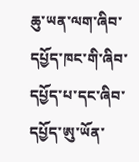ཆུ་ཡན་ལག་ཞིབ་དཔྱོད་ཁང་གི་ཞིབ་དཔྱོད་པ་དང་ཞིབ་དཔྱོད་ཨུ་ཡོན་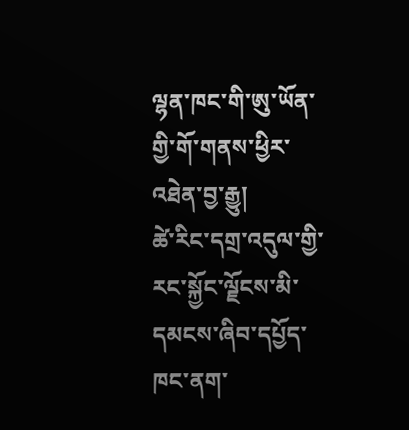ལྷན་ཁང་གི་ཨུ་ཡོན་གྱི་གོ་གནས་ཕྱིར་འཐེན་བྱ་རྒྱུ།
ཚེ་རིང་དགྲ་འདུལ་གྱི་རང་སྐྱོང་ལྗོངས་མི་དམངས་ཞིབ་དཔྱོད་ཁང་ནག་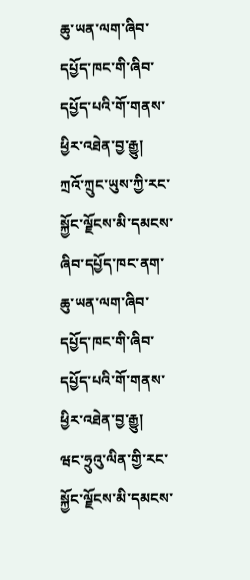ཆུ་ཡན་ལག་ཞིབ་དཔྱོད་ཁང་གི་ཞིབ་དཔྱོད་པའི་གོ་གནས་ཕྱིར་འཐེན་བྱ་རྒྱུ།
ཀྲའོ་ཀྲུང་ཡུས་ཀྱི་རང་སྐྱོང་ལྗོངས་མི་དམངས་ཞིབ་དཔྱོད་ཁང་ནག་ཆུ་ཡན་ལག་ཞིབ་དཔྱོད་ཁང་གི་ཞིབ་དཔྱོད་པའི་གོ་གནས་ཕྱིར་འཐེན་བྱ་རྒྱུ།
ཝང་ཧྲུའུ་ལིན་གྱི་རང་སྐྱོང་ལྗོངས་མི་དམངས་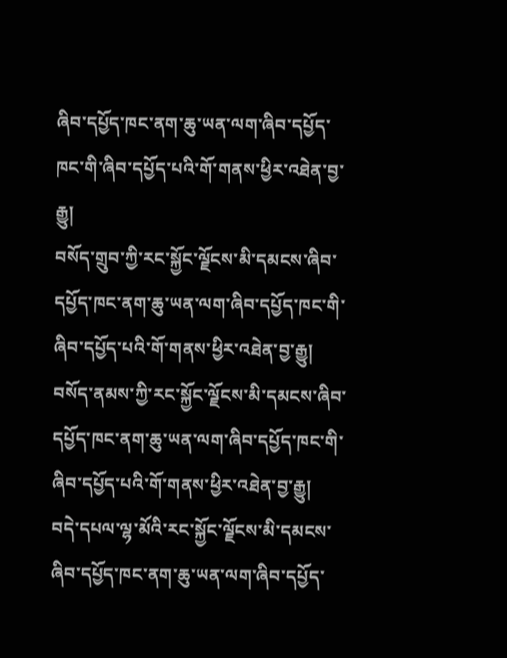ཞིབ་དཔྱོད་ཁང་ནག་ཆུ་ཡན་ལག་ཞིབ་དཔྱོད་ཁང་གི་ཞིབ་དཔྱོད་པའི་གོ་གནས་ཕྱིར་འཐེན་བྱ་རྒྱུ།
བསོད་གྲུབ་ཀྱི་རང་སྐྱོང་ལྗོངས་མི་དམངས་ཞིབ་དཔྱོད་ཁང་ནག་ཆུ་ཡན་ལག་ཞིབ་དཔྱོད་ཁང་གི་ཞིབ་དཔྱོད་པའི་གོ་གནས་ཕྱིར་འཐེན་བྱ་རྒྱུ།
བསོད་ནམས་ཀྱི་རང་སྐྱོང་ལྗོངས་མི་དམངས་ཞིབ་དཔྱོད་ཁང་ནག་ཆུ་ཡན་ལག་ཞིབ་དཔྱོད་ཁང་གི་ཞིབ་དཔྱོད་པའི་གོ་གནས་ཕྱིར་འཐེན་བྱ་རྒྱུ།
བདེ་དཔལ་ལྷ་མོའི་རང་སྐྱོང་ལྗོངས་མི་དམངས་ཞིབ་དཔྱོད་ཁང་ནག་ཆུ་ཡན་ལག་ཞིབ་དཔྱོད་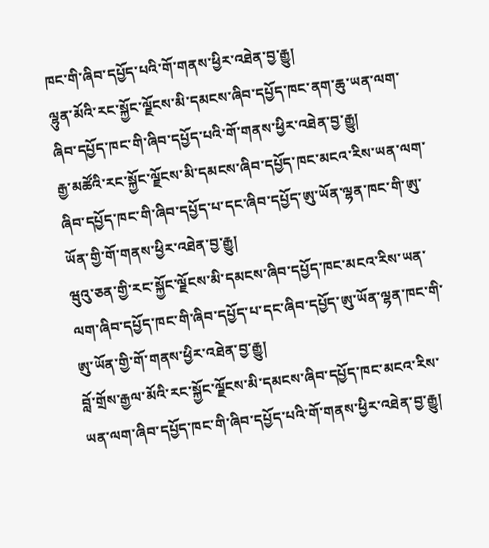ཁང་གི་ཞིབ་དཔྱོད་པའི་གོ་གནས་ཕྱིར་འཐེན་བྱ་རྒྱུ།
ལྷུན་མོའི་རང་སྐྱོང་ལྗོངས་མི་དམངས་ཞིབ་དཔྱོད་ཁང་ནག་ཆུ་ཡན་ལག་ཞིབ་དཔྱོད་ཁང་གི་ཞིབ་དཔྱོད་པའི་གོ་གནས་ཕྱིར་འཐེན་བྱ་རྒྱུ།
རྒྱ་མཚོའི་རང་སྐྱོང་ལྗོངས་མི་དམངས་ཞིབ་དཔྱོད་ཁང་མངའ་རིས་ཡན་ལག་ཞིབ་དཔྱོད་ཁང་གི་ཞིབ་དཔྱོད་པ་དང་ཞིབ་དཔྱོད་ཨུ་ཡོན་ལྷན་ཁང་གི་ཨུ་ཡོན་གྱི་གོ་གནས་ཕྱིར་འཐེན་བྱ་རྒྱུ།
ཝུའུ་ཅན་གྱི་རང་སྐྱོང་ལྗོངས་མི་དམངས་ཞིབ་དཔྱོད་ཁང་མངའ་རིས་ཡན་ལག་ཞིབ་དཔྱོད་ཁང་གི་ཞིབ་དཔྱོད་པ་དང་ཞིབ་དཔྱོད་ཨུ་ཡོན་ལྷན་ཁང་གི་ཨུ་ཡོན་གྱི་གོ་གནས་ཕྱིར་འཐེན་བྱ་རྒྱུ།
བློ་གྲོས་རྒྱལ་མོའི་རང་སྐྱོང་ལྗོངས་མི་དམངས་ཞིབ་དཔྱོད་ཁང་མངའ་རིས་ཡན་ལག་ཞིབ་དཔྱོད་ཁང་གི་ཞིབ་དཔྱོད་པའི་གོ་གནས་ཕྱིར་འཐེན་བྱ་རྒྱུ།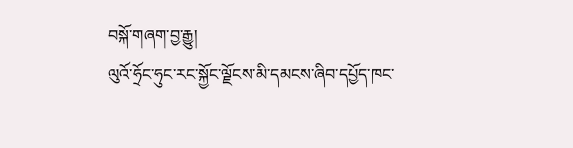བསྐོ་གཞག་བྱ་རྒྱུ།
ལུའོ་ཧྲོང་ཧུང་རང་སྐྱོང་ལྗོངས་མི་དམངས་ཞིབ་དཔྱོད་ཁང་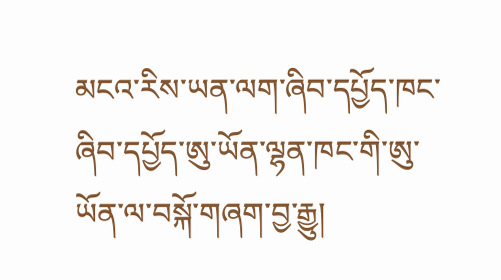མངའ་རིས་ཡན་ལག་ཞིབ་དཔྱོད་ཁང་ཞིབ་དཔྱོད་ཨུ་ཡོན་ལྷན་ཁང་གི་ཨུ་ཡོན་ལ་བསྐོ་གཞག་བྱ་རྒྱུ།